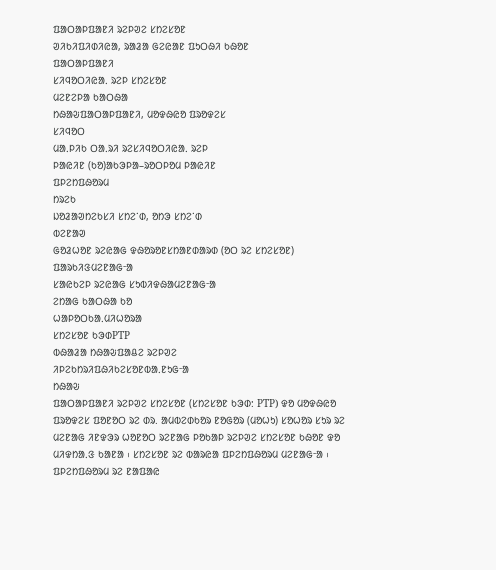ᱯᱟᱛᱟᱞᱯᱟᱱᱤ ᱨᱮᱞᱣᱮ ᱥᱴᱮᱥᱚᱱ
ᱣᱤᱠᱤᱯᱤᱰᱤᱭᱟ, ᱨᱟᱲᱟ ᱜᱮᱭᱟᱱ ᱯᱩᱛᱷᱤ ᱠᱷᱚᱱ
ᱯᱟᱛᱟᱞᱯᱟᱱᱤ
ᱥᱤᱧᱚᱛᱤᱭᱟᱹ ᱨᱮᱞ ᱥᱴᱮᱥᱚᱱ
ᱢᱮᱱᱮᱞᱟ ᱠᱟᱛᱷᱟ
ᱴᱷᱟᱶᱯᱟᱛᱟᱞᱯᱟᱱᱤ, ᱢᱚᱫᱷᱭᱚ ᱯᱨᱚᱫᱮᱥ
ᱥᱤᱧᱚᱛ
ᱢᱟᱹᱞᱤᱠ ᱛᱟᱹᱨᱤ ᱨᱮᱥᱤᱧᱚᱛᱤᱭᱟᱹ ᱨᱮᱞ
ᱞᱟᱭᱤᱱ (ᱠᱚ)ᱟᱠᱳᱞᱟ–ᱨᱚᱛᱞᱚᱢ ᱞᱟᱭᱤᱱ
ᱯᱞᱮᱴᱯᱷᱚᱨᱢ
ᱴᱨᱮᱠ
ᱡᱚᱲᱟᱣᱴᱮᱠᱥᱤ ᱥᱴᱮᱸᱰ, ᱚᱴᱳ ᱥᱴᱮᱸᱰ
ᱵᱮᱱᱟᱣ
ᱜᱚᱲᱦᱚᱱ ᱨᱮᱭᱟᱜ ᱫᱷᱚᱨᱚᱱᱥᱴᱟᱱᱰᱟᱨᱰ (ᱚᱛ ᱨᱮ ᱥᱴᱮᱥᱚᱱ)
ᱯᱟᱨᱠᱤᱝᱢᱮᱱᱟᱜᱼᱟ
ᱥᱟᱭᱠᱮᱞ ᱨᱮᱭᱟᱜ ᱥᱩᱵᱤᱫᱷᱟᱢᱮᱱᱟᱜᱼᱟ
ᱮᱴᱟᱜ ᱠᱟᱛᱷᱟ ᱠᱚ
ᱦᱟᱞᱚᱛᱠᱟᱹᱢᱤᱦᱚᱨᱟ
ᱥᱴᱮᱥᱚᱱ ᱠᱳᱰPTP
ᱵᱷᱟᱲᱟ ᱴᱷᱟᱶᱯᱟᱪᱮ ᱨᱮᱞᱣᱮ
ᱤᱞᱮᱠᱴᱨᱤᱯᱷᱤᱠᱮᱥᱚᱱᱵᱟᱹᱱᱩᱜᱼᱟ
ᱴᱷᱟᱶ
ᱯᱟᱛᱟᱞᱯᱟᱱᱤ ᱨᱮᱞᱣᱮ ᱥᱴᱮᱥᱚᱱ (ᱥᱴᱮᱥᱚᱱ ᱠᱳᱰ: PTP) ᱫᱚ ᱢᱚᱫᱷᱭᱚ ᱯᱨᱚᱫᱮᱥ ᱯᱚᱱᱚᱛ ᱨᱮ ᱰᱨ. ᱟᱢᱵᱮᱰᱠᱚᱨ ᱱᱚᱜᱚᱨ (ᱢᱚᱦᱩ) ᱥᱚᱦᱚᱨ ᱥᱩᱨ ᱨᱮ ᱢᱮᱱᱟᱜ ᱤᱱᱫᱳᱨ ᱦᱚᱱᱚᱛ ᱨᱮᱱᱟᱜ ᱞᱚᱠᱟᱞ ᱨᱮᱞᱣᱮ ᱥᱴᱮᱥᱚᱱ ᱠᱷᱚᱱ ᱫᱚ ᱢᱤᱫᱴᱟᱹᱝ ᱠᱟᱱᱟ ᱾ ᱥᱴᱮᱥᱚᱱ ᱨᱮ ᱵᱟᱨᱭᱟ ᱯᱞᱮᱴᱯᱷᱚᱨᱢ ᱢᱮᱱᱟᱜᱼᱟ ᱾ ᱯᱞᱮᱴᱯᱷᱚᱨᱢ ᱨᱮ ᱱᱟᱯᱟᱭ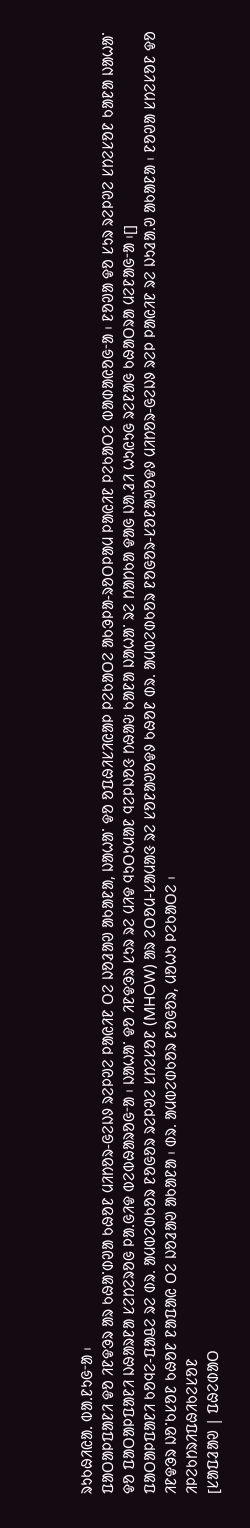ᱨᱩᱠᱷᱤᱭᱟᱹ ᱵᱟᱹᱱᱩᱜᱼᱟ ᱾
ᱯᱟᱛᱟᱞᱯᱟᱱᱤ ᱫᱚ ᱤᱱᱫᱳᱨ ᱟᱨ ᱠᱷᱟᱸᱰᱣᱟ ᱠᱷᱚᱱ ᱢᱤᱴᱚᱨ-ᱜᱮᱡᱽ ᱨᱮᱞᱣᱮ ᱞᱟᱭᱤᱱ ᱛᱮ ᱡᱚᱲᱟᱣ ᱟᱠᱟᱱᱟ, ᱡᱟᱦᱟᱸ ᱫᱚ ᱚᱯᱷᱤᱥᱤᱭᱟᱞ ᱞᱮᱠᱟᱛᱮ ᱟᱠᱳᱞᱟ-ᱨᱚᱛᱞᱟᱢ ᱞᱟᱭᱤᱱ ᱞᱮᱠᱟᱛᱮ ᱵᱟᱰᱟᱭᱚᱜᱼᱟ ᱾ ᱱᱚᱣᱟ ᱫᱚ ᱥᱩᱨ ᱨᱮᱞᱣᱮ ᱥᱴᱮᱥᱚᱱ ᱠᱟᱱᱟ ᱡᱟᱦᱟᱸ ᱫᱚ ᱯᱟᱛᱟᱞᱯᱟᱱᱤ ᱡᱷᱟᱨᱱᱟ ᱥᱮᱴᱮᱨᱚᱜ ᱞᱟᱹᱜᱤᱫ ᱵᱮᱵᱷᱟᱨᱚᱜᱼᱟ ᱾ ᱡᱟᱦᱟᱸ ᱫᱚ ᱤᱱᱫᱳᱨ ᱥᱩᱨ ᱨᱮ ᱢᱤᱫ ᱧᱩᱛᱩᱢᱟᱱ ᱧᱮᱞᱡᱚᱝ ᱴᱷᱟᱶ ᱠᱟᱱᱟ ᱡᱟᱦᱟᱸ ᱨᱮ ᱴᱟᱴᱠᱟ ᱫᱟᱜ ᱡᱟᱹᱲᱤ ᱦᱩᱭᱩᱜ ᱨᱮᱱᱟᱜ ᱠᱷᱟᱛᱨᱟ ᱢᱮᱱᱟᱜᱼᱟ ᱾[]
ᱯᱟᱛᱟᱞᱯᱟᱱᱤ ᱠᱚᱧᱮ-ᱯᱟᱪᱮ ᱨᱮ ᱰᱨ. ᱟᱢᱵᱮᱰᱠᱚᱨ ᱱᱚᱜᱚᱨ ᱨᱮᱞᱣᱮ ᱥᱴᱮᱥᱚᱱ (MHOW) ᱟᱨ ᱮᱛᱚᱢ-ᱥᱟᱢᱟᱝ ᱨᱮ ᱥᱚᱱᱟᱣᱚᱫᱽ ᱠᱷᱚᱱ ᱰᱨ. ᱟᱢᱵᱮᱰᱠᱚᱨ ᱱᱚᱜᱚᱨ-ᱥᱚᱱᱟᱣᱚᱫᱽ ᱢᱤᱴᱚᱨ-ᱜᱮᱡᱽ ᱨᱮᱞ ᱞᱟᱭᱤᱱ ᱨᱮ ᱡᱩᱲᱟᱹᱣ ᱟᱠᱟᱱᱟ ᱾ ᱱᱚᱣᱟ ᱥᱴᱮᱥᱚᱱ ᱫᱚ ᱤᱱᱫᱳᱨ ᱡᱚᱸᱠᱥᱚᱱ ᱠᱷᱚᱱ ᱱᱟᱯᱟᱭ ᱛᱮ ᱡᱚᱲᱟᱣ ᱟᱠᱟᱱᱟ ᱾ ᱰᱨ. ᱟᱢᱵᱮᱰᱠᱚᱨ ᱱᱚᱜᱚᱨ, ᱢᱚᱦᱩ ᱞᱮᱠᱟᱛᱮ ᱾
ᱤᱞᱮᱠᱴᱨᱤᱯᱷᱤᱠᱮᱥᱚᱱ
[ᱥᱟᱯᱲᱟᱣ | ᱯᱷᱮᱰᱟᱛ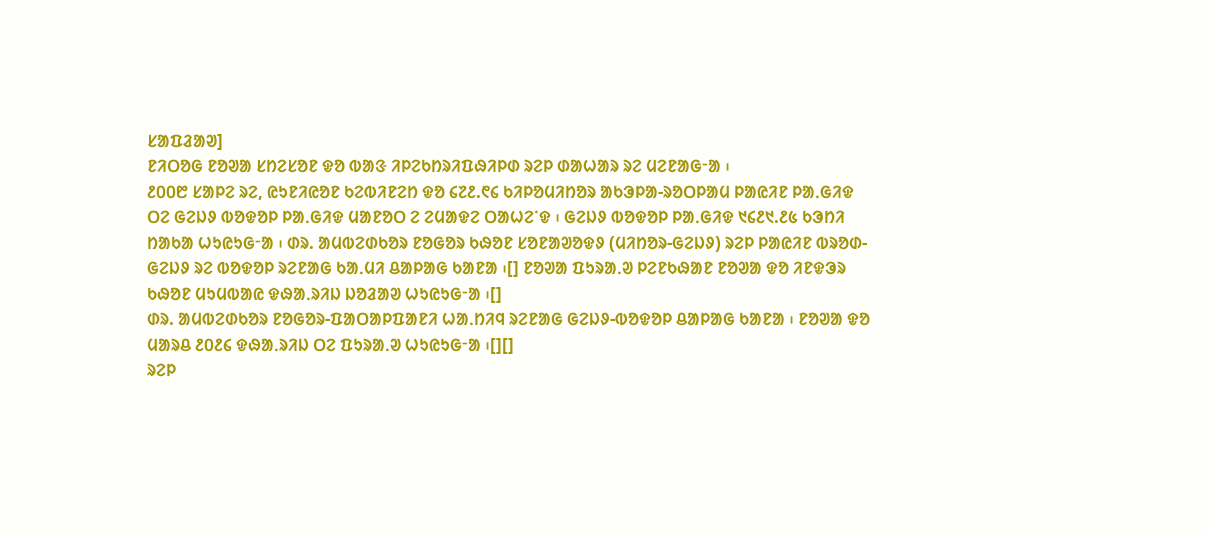ᱥᱟᱯᱲᱟᱣ]
ᱱᱤᱛᱚᱜ ᱱᱚᱣᱟ ᱥᱴᱮᱥᱚᱱ ᱫᱚ ᱵᱟᱝ ᱤᱞᱮᱠᱴᱨᱤᱯᱷᱤᱞᱰ ᱨᱮᱞ ᱰᱟᱦᱟᱨ ᱨᱮ ᱢᱮᱱᱟᱜᱼᱟ ᱾
᱒᱐᱐᱘ ᱥᱟᱞᱮ ᱨᱮ, ᱭᱩᱱᱤᱭᱚᱱ ᱠᱮᱵᱤᱱᱮᱴ ᱫᱚ ᱔᱗᱒.᱖᱔ ᱠᱤᱞᱚᱢᱤᱴᱚᱨ ᱟᱠᱳᱞᱟ-ᱨᱚᱛᱞᱟᱢ ᱞᱟᱭᱤᱱ ᱞᱟᱹᱜᱤᱫ ᱛᱮ ᱜᱮᱡᱽ ᱵᱚᱫᱚᱞ ᱞᱟᱹᱜᱤᱫ ᱢᱟᱱᱚᱛ ᱮ ᱮᱢᱟᱫᱮ ᱛᱟᱦᱮᱸᱫ ᱾ ᱜᱮᱡᱽ ᱵᱚᱫᱚᱞ ᱞᱟᱹᱜᱤᱫ ᱑᱔᱒᱑.᱒᱕ ᱠᱳᱴᱤ ᱴᱟᱠᱟ ᱦᱩᱭᱩᱜᱼᱟ ᱾ ᱰᱨ. ᱟᱢᱵᱮᱰᱠᱚᱨ ᱱᱚᱜᱚᱨ ᱠᱷᱚᱱ ᱥᱚᱱᱟᱣᱚᱫᱽ (ᱢᱤᱴᱚᱨ-ᱜᱮᱡᱽ) ᱨᱮᱞ ᱞᱟᱭᱤᱱ ᱵᱨᱚᱰ-ᱜᱮᱡᱽ ᱨᱮ ᱵᱚᱫᱚᱞ ᱨᱮᱱᱟᱜ ᱠᱟᱹᱢᱤ ᱪᱟᱞᱟᱜ ᱠᱟᱱᱟ ᱾[] ᱱᱚᱣᱟ ᱯᱩᱨᱟᱹᱣ ᱞᱮᱱᱠᱷᱟᱱ ᱱᱚᱣᱟ ᱫᱚ ᱤᱱᱫᱳᱨ ᱠᱷᱚᱱ ᱢᱩᱢᱵᱟᱭ ᱫᱷᱟᱹᱨᱤᱡ ᱡᱚᱲᱟᱣ ᱦᱩᱭᱩᱜᱼᱟ ᱾[]
ᱰᱨ. ᱟᱢᱵᱮᱰᱠᱚᱨ ᱱᱚᱜᱚᱨ-ᱯᱟᱛᱟᱞᱯᱟᱱᱤ ᱦᱟᱹᱴᱤᱧ ᱨᱮᱱᱟᱜ ᱜᱮᱡᱽ-ᱵᱚᱫᱚᱞ ᱪᱟᱞᱟᱜ ᱠᱟᱱᱟ ᱾ ᱱᱚᱣᱟ ᱫᱚ ᱢᱟᱨᱪ ᱒᱐᱒᱔ ᱫᱷᱟᱹᱨᱤᱡ ᱛᱮ ᱯᱩᱨᱟᱹᱣ ᱦᱩᱭᱩᱜᱼᱟ ᱾[][]
ᱨᱮᱞ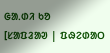ᱜᱟᱹᱰᱤ ᱠᱚ
[ᱥᱟᱯᱲᱟᱣ | ᱯᱷᱮᱰᱟᱛ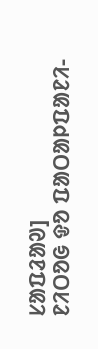ᱥᱟᱯᱲᱟᱣ]
ᱱᱤᱛᱚᱜ ᱫᱚ ᱯᱟᱛᱟᱞᱯᱟᱱᱤ-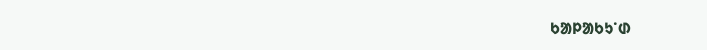ᱠᱟᱞᱟᱠᱩᱸᱰ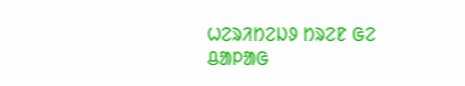ᱦᱮᱨᱤᱴᱮᱡᱽ ᱴᱨᱮᱱ ᱜᱮ ᱪᱟᱞᱟᱜ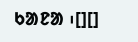ᱠᱟᱱᱟ ᱾[][]